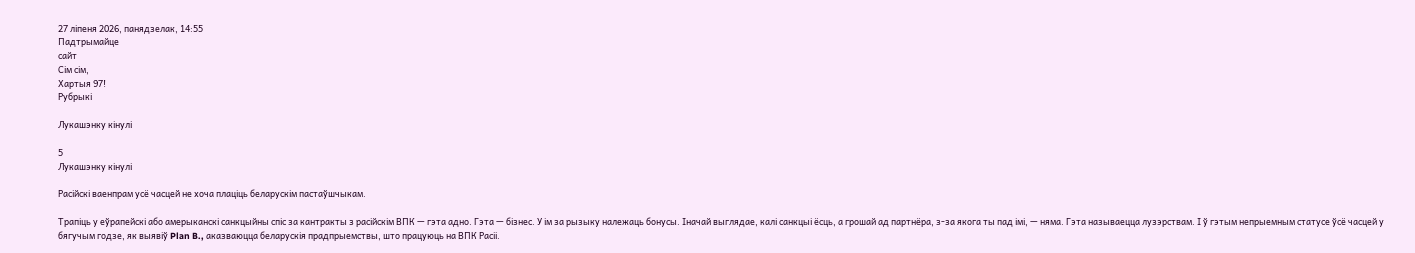27 лiпеня 2026, панядзелак, 14:55
Падтрымайце
сайт
Сім сім,
Хартыя 97!
Рубрыкі

Лукашэнку кінулі

5
Лукашэнку кінулі

Расійскі ваенпрам усё часцей не хоча плаціць беларускім пастаўшчыкам.

Трапіць у еўрапейскі або амерыканскі санкцыйны спіс за кантракты з расійскім ВПК — гэта адно. Гэта — бізнес. У ім за рызыку належаць бонусы. Іначай выглядае, калі санкцыі ёсць, а грошай ад партнёра, з-за якога ты пад імі, — няма. Гэта называецца лузэрствам. І ў гэтым непрыемным статусе ўсё часцей у бягучым годзе, як выявіў Plan B., аказваюцца беларускія прадпрыемствы, што працуюць на ВПК Расіі.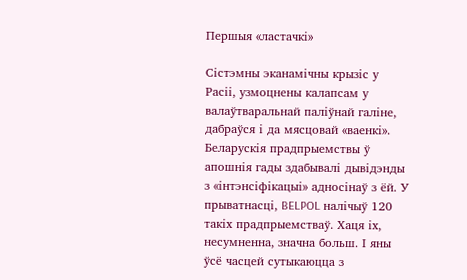Першыя «ластачкі»

Сістэмны эканамічны крызіс у Расіі, узмоцнены калапсам у валаўтваральнай паліўнай галіне, дабраўся і да мясцовай «ваенкі». Беларускія прадпрыемствы ў апошнія гады здабывалі дывідэнды з «інтэнсіфікацыі» адносінаў з ёй. У прыватнасці, BELPOL налічыў 120 такіх прадпрыемстваў. Хаця іх, несумненна, значна больш. І яны ўсё часцей сутыкаюцца з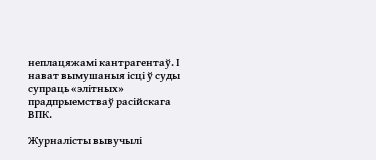неплацяжамі кантрагентаў. І нават вымушаныя ісці ў суды супраць «элітных» прадпрыемстваў расійскага ВПК.

Журналісты вывучылі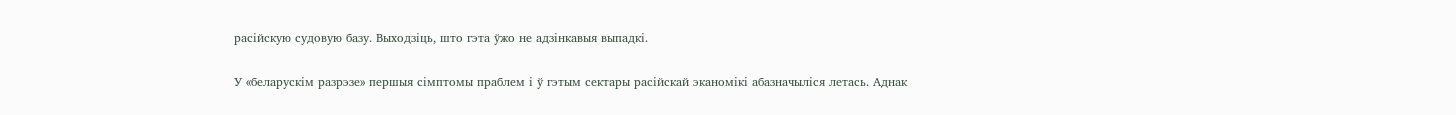расійскую судовую базу. Выходзіць, што гэта ўжо не адзінкавыя выпадкі.

У «беларускім разрэзе» першыя сімптомы праблем і ў гэтым сектары расійскай эканомікі абазначыліся летась. Аднак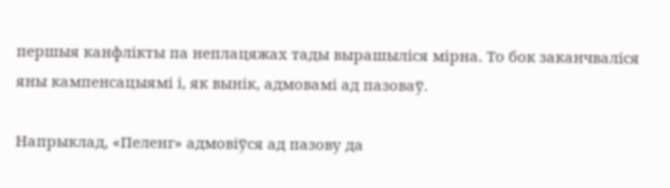першыя канфлікты па неплацяжах тады вырашыліся мірна. То бок заканчваліся яны кампенсацыямі і, як вынік, адмовамі ад пазоваў.

Напрыклад, «Пеленг» адмовіўся ад пазову да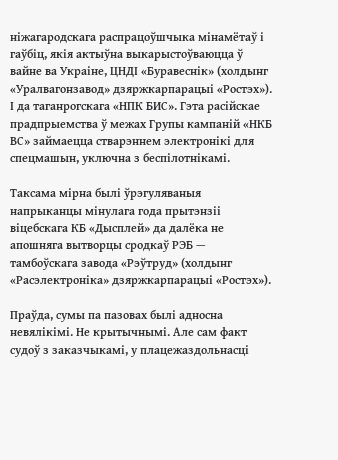ніжагародскага распрацоўшчыка мінамётаў і гаўбіц, якія актыўна выкарыстоўваюцца ў вайне ва Украіне, ЦНДІ «Буравеснік» (холдынг «Уралвагонзавод» дзяржкарпарацыі «Ростэх»). І да таганрогскага «НПК БИС». Гэта расійскае прадпрыемства ў межах Групы кампаній «НКБ ВС» займаецца стварэннем электронікі для спецмашын, уключна з беспілотнікамі.

Таксама мірна былі ўрэгуляваныя напрыканцы мінулага года прытэнзіі віцебскага КБ «Дысплей» да далёка не апошняга вытворцы сродкаў РЭБ — тамбоўскага завода «Рэўтруд» (холдынг «Расэлектроніка» дзяржкарпарацыі «Ростэх»).

Праўда, сумы па пазовах былі адносна невялікімі. Не крытычнымі. Але сам факт судоў з заказчыкамі, у плацежаздольнасці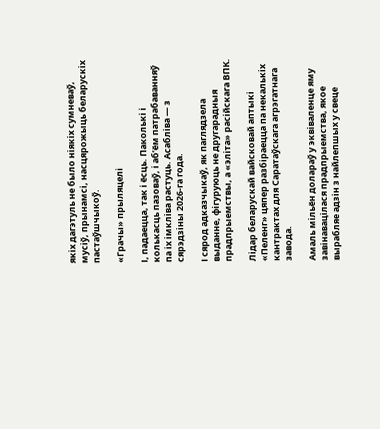якіх дагэтуль не было ніякіх сумневаў, мусіў, прынамсі, насцярожыць беларускіх пастаўшчыкоў.

«Грачы» прыляцелі

І, падаецца, так і ёсць. Паколькі і колькасць пазоваў, і аб’ём патрабаванняў па іх імкліва растуць. Асабліва — з сярэдзіны 2026-га года.

І сярод адказчыкаў, як паглядзела выданне, фігуруюць не другарадныя прадпрыемствы, а «эліта» расійскага ВПК.

Лідар беларускай вайсковай аптыкі «Пеленг» цяпер разбіраецца па некалькіх кантрактах для Саратаўскага агрэгатнага завода.

Амаль мільён долараў у эквіваленце яму завінавацілася прадпрыемства, якое вырабляе адзін з найлепшых у свеце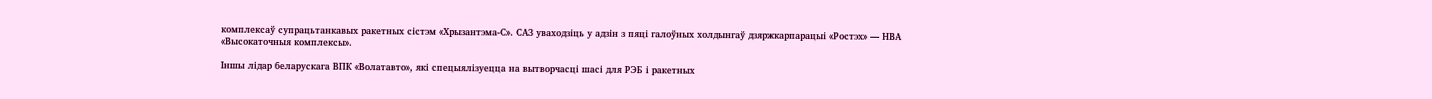комплексаў супрацьтанкавых ракетных сістэм «Хрызантэма-С». САЗ уваходзіць у адзін з пяці галоўных холдынгаў дзяржкарпарацыі «Ростэх» — НВА «Высокаточныя комплексы».

Іншы лідар беларускага ВПК «Волатавто», які спецыялізуецца на вытворчасці шасі для РЭБ і ракетных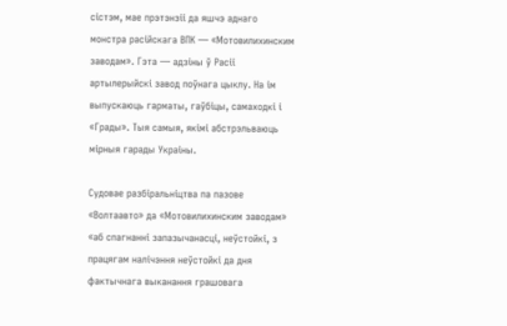сістэм, мае прэтэнзіі да яшчэ аднаго монстра расійскага ВПК — «Мотовилихинским заводам». Гэта — адзіны ў Расіі артылерыйскі завод поўнага цыклу. На ім выпускаюць гарматы, гаўбіцы, самаходкі і «Грады». Тыя самыя, якімі абстрэльваюць мірныя гарады Украіны.

Судовае разбіральніцтва па пазове «Волтаавто» да «Мотовилихинским заводам» «аб спагнанні запазычанасці, неўстойкі, з працягам налічэння неўстойкі да дня фактычнага выканання грашовага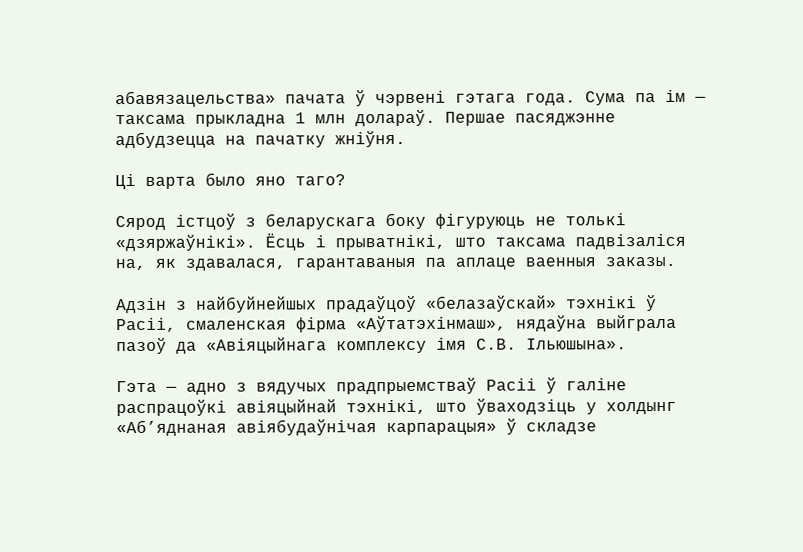абавязацельства» пачата ў чэрвені гэтага года. Сума па ім — таксама прыкладна 1 млн долараў. Першае пасяджэнне адбудзецца на пачатку жніўня.

Ці варта было яно таго?

Сярод істцоў з беларускага боку фігуруюць не толькі «дзяржаўнікі». Ёсць і прыватнікі, што таксама падвізаліся на, як здавалася, гарантаваныя па аплаце ваенныя заказы.

Адзін з найбуйнейшых прадаўцоў «белазаўскай» тэхнікі ў Расіі, смаленская фірма «Аўтатэхінмаш», нядаўна выйграла пазоў да «Авіяцыйнага комплексу імя С.В. Ільюшына».

Гэта — адно з вядучых прадпрыемстваў Расіі ў галіне распрацоўкі авіяцыйнай тэхнікі, што ўваходзіць у холдынг «Аб’яднаная авіябудаўнічая карпарацыя» ў складзе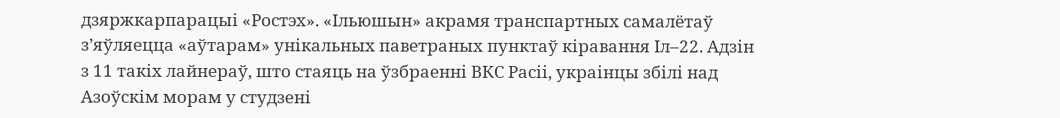дзяржкарпарацыі «Ростэх». «Ільюшын» акрамя транспартных самалётаў з’яўляецца «аўтарам» унікальных паветраных пунктаў кіравання Іл–22. Адзін з 11 такіх лайнераў, што стаяць на ўзбраенні ВКС Расіі, украінцы збілі над Азоўскім морам у студзені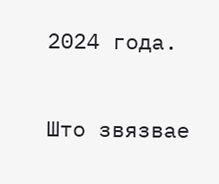2024 года.

Што звязвае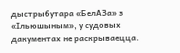дыстрыбутара «БелАЗа» з «Ільюшыным», у судовых дакументах не раскрываецца.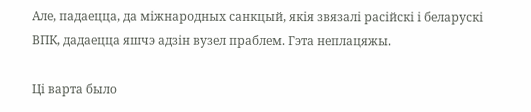Але, падаецца, да міжнародных санкцый, якія звязалі расійскі і беларускі ВПК, дадаецца яшчэ адзін вузел праблем. Гэта неплацяжы.

Ці варта было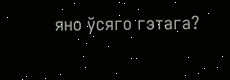яно ўсяго гэтага?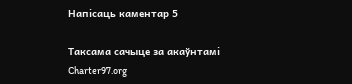Напісаць каментар 5

Таксама сачыце за акаўнтамі Charter97.org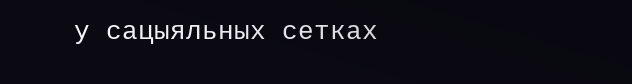у сацыяльных сетках